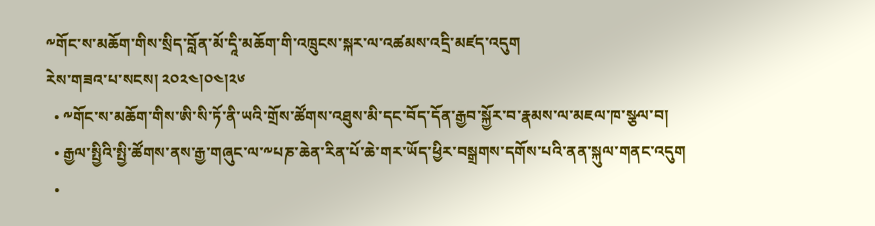༸གོང་ས་མཆོག་གིས་སྲིད་བློན་མོ་དཱི་མཆོག་གི་འཁྲུངས་སྐར་ལ་འཚམས་འདྲི་མཛད་འདུག
རེས་གཟའ་པ་སངས། ༢༠༢༤།༠༤།༢༦
  • ༸གོང་ས་མཆོག་གིས་ཨི་སི་ཏོ་ནི་ཡའི་གྲོས་ཚོགས་འཐུས་མི་དང་བོད་དོན་རྒྱབ་སྐྱོར་བ་རྣམས་ལ་མཇལ་ཁ་སྩལ་བ།
  • རྒྱལ་སྤྱིའི་སྤྱི་ཚོགས་ནས་རྒྱ་གཞུང་ལ་༸པཎ་ཆེན་རིན་པོ་ཆེ་གར་ཡོད་ཕྱིར་བསྒྲགས་དགོས་པའི་ནན་སྐུལ་གནང་འདུག
  •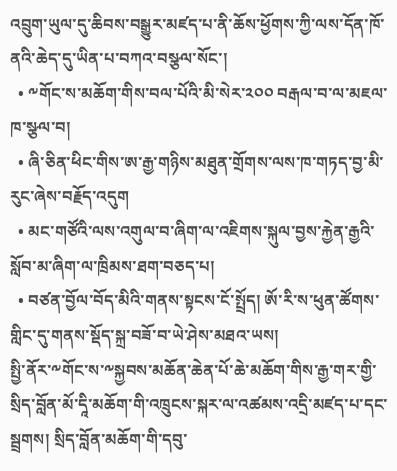འབྲུག་ཡུལ་དུ་ཆིབས་བསྒྱུར་མཛད་པ་ནི་ཆོས་ཕྱོགས་ཀྱི་ལས་དོན་ཁོ་ནའི་ཆེད་དུ་ཡིན་པ་བཀའ་བསྩལ་སོང་།
  • ༸གོང་ས་མཆོག་གིས་བལ་པོའི་མི་སེར་༢༠༠ བརྒལ་བ་ལ་མཇལ་ཁ་སྩལ་བ།
  • ཞི་ཅིན་ཕིང་གིས་ཨ་རྒྱ་གཉིས་མཐུན་གྲོགས་ལས་ཁ་གཏད་བྱ་མི་རུང་ཞེས་བརྗོད་འདུག
  • མང་གཙོའི་ལས་འགུལ་བ་ཞིག་ལ་འཇིགས་སྐུལ་བྱས་རྐྱེན་རྒྱའི་སློབ་མ་ཞིག་ལ་ཁྲིམས་ཐག་བཅད་པ།
  • བཙན་བྱོལ་བོད་མིའི་གནས་སྟངས་ངོ་སྤྲོད། ཨོ་རི་ས་ཕུན་ཚོགས་གླིང་དུ་གནས་སྡོད་སྐྲ་བཟོ་བ་ཡེ་ཤེས་མཐའ་ཡས།
སྤྱི་ནོར་༸གོང་ས་༸སྐྱབས་མཆོན་ཆེན་པོ་ཆེ་མཆོག་གིས་རྒྱ་གར་གྱི་སྲིད་བློན་མོ་དཱི་མཆོག་གི་འཁྲུངས་སྐར་ལ་འཚམས་འདྲི་མཛད་པ་དང་སྦྲགས། སྲིད་བློན་མཆོག་གི་དབུ་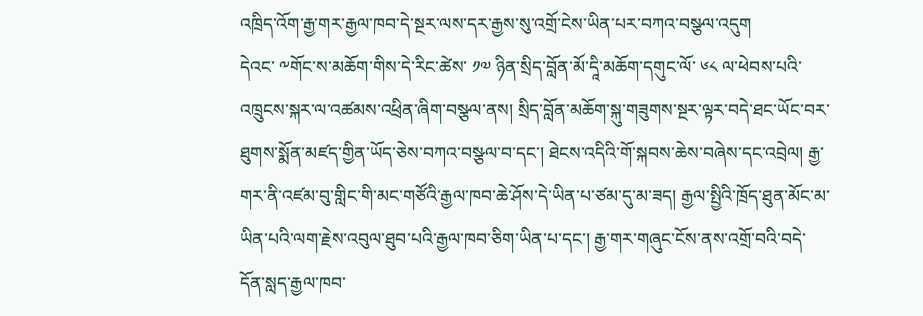འཁྲིད་འོག་རྒྱ་གར་རྒྱལ་ཁབ་དེ་སྔར་ལས་དར་རྒྱས་སུ་འགྲོ་ངེས་ཡིན་པར་བཀའ་བསྩལ་འདུག
དེའང་ ༸གོང་ས་མཆོག་གིས་དེ་རིང་ཚེས་ ༡༧ ཉིན་སྲིད་བློན་མོ་དཱི་མཆོག་དགུང་ལོ་ ༦༨ ལ་ཕེབས་པའི་འཁྲུངས་སྐར་ལ་འཚམས་འཕྲིན་ཞིག་བསྩལ་ནས། སྲིད་བློན་མཆོག་སྐུ་གཟུགས་སྔར་ལྟར་བདེ་ཐང་ཡོང་བར་ཐུགས་སྨོན་མཛད་གྱིན་ཡོད་ཅེས་བཀའ་བསྩལ་བ་དང་། ཐེངས་འདིའི་གོ་སྐབས་ཆེས་བཞེས་དང་འབྲེལ། རྒྱ་གར་ནི་འཛམ་བུ་གླིང་གི་མང་གཙོའི་རྒྱལ་ཁབ་ཆེ་ཤོས་དེ་ཡིན་པ་ཙམ་དུ་མ་ཟད། རྒྱལ་སྤྱིའི་ཁྲོད་ཐུན་མོང་མ་ཡིན་པའི་ལག་རྗེས་འབུལ་ཐུབ་པའི་རྒྱལ་ཁབ་ཅིག་ཡིན་པ་དང་། རྒྱ་གར་གཞུང་ངོས་ནས་འགྲོ་བའི་བདེ་དོན་སླད་རྒྱལ་ཁབ་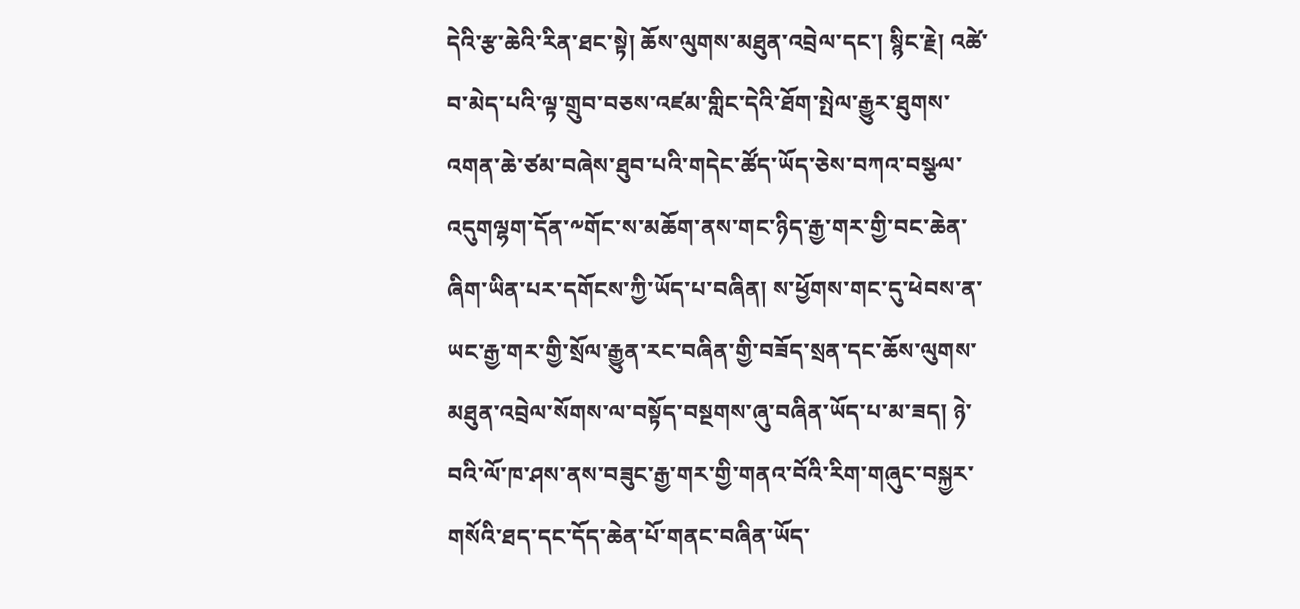དེའི་རྩ་ཆེའི་རིན་ཐང་སྟེ། ཆོས་ལུགས་མཐུན་འབྲེལ་དང་། སྙིང་རྗེ། འཚེ་བ་མེད་པའི་ལྟ་གྲུབ་བཅས་འཛམ་གླིང་དེའི་ཐོག་སྤེལ་རྒྱུར་ཐུགས་འགན་ཆེ་ཙམ་བཞེས་ཐུབ་པའི་གདེང་ཚོད་ཡོད་ཅེས་བཀའ་བསྩལ་འདུགལྷག་དོན་༸གོང་ས་མཆོག་ནས་གང་ཉིད་རྒྱ་གར་གྱི་བང་ཆེན་ཞིག་ཡིན་པར་དགོངས་ཀྱི་ཡོད་པ་བཞིན། ས་ཕྱོགས་གང་དུ་ཕེབས་ན་ཡང་རྒྱ་གར་གྱི་སྲོལ་རྒྱུན་རང་བཞིན་གྱི་བཟོད་སྲན་དང་ཆོས་ལུགས་མཐུན་འབྲེལ་སོགས་ལ་བསྟོད་བསྔགས་ཞུ་བཞིན་ཡོད་པ་མ་ཟད། ཉེ་བའི་ལོ་ཁ་ཤས་ནས་བཟུང་རྒྱ་གར་གྱི་གནའ་བོའི་རིག་གཞུང་བསྐྱར་གསོའི་ཐད་དང་དོད་ཆེན་པོ་གནང་བཞིན་ཡོད་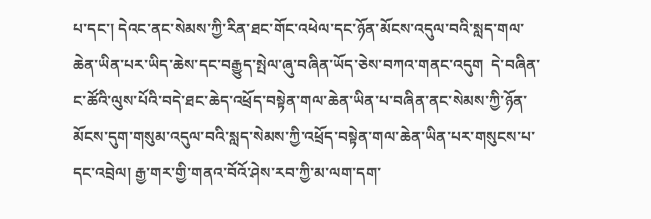པ་དང་། དེའང་ནང་སེམས་ཀྱི་རིན་ཐང་གོང་འཕེལ་དང་ཉོན་མོངས་འདུལ་བའི་སླད་གལ་ཆེན་ཡིན་པར་ཡིད་ཆེས་དང་བརྒྱུད་སྤེལ་ཞུ་བཞིན་ཡོད་ཅེས་བཀའ་གནང་འདུག  དེ་བཞིན་ང་ཚོའི་ལུས་པོའི་བདེ་ཐང་ཆེད་འཕྲོད་བསྟེན་གལ་ཆེན་ཡིན་པ་བཞིན་ནང་སེམས་ཀྱི་ཉོན་མོངས་དུག་གསུམ་འདུལ་བའི་སླད་སེམས་ཀྱི་འཕྲོད་བསྟེན་གལ་ཆེན་ཡིན་པར་གསུངས་པ་དང་འབྲེལ། རྒྱ་གར་གྱི་གནའ་བོའོ་ཤེས་རབ་ཀྱི་མ་ལག་དག་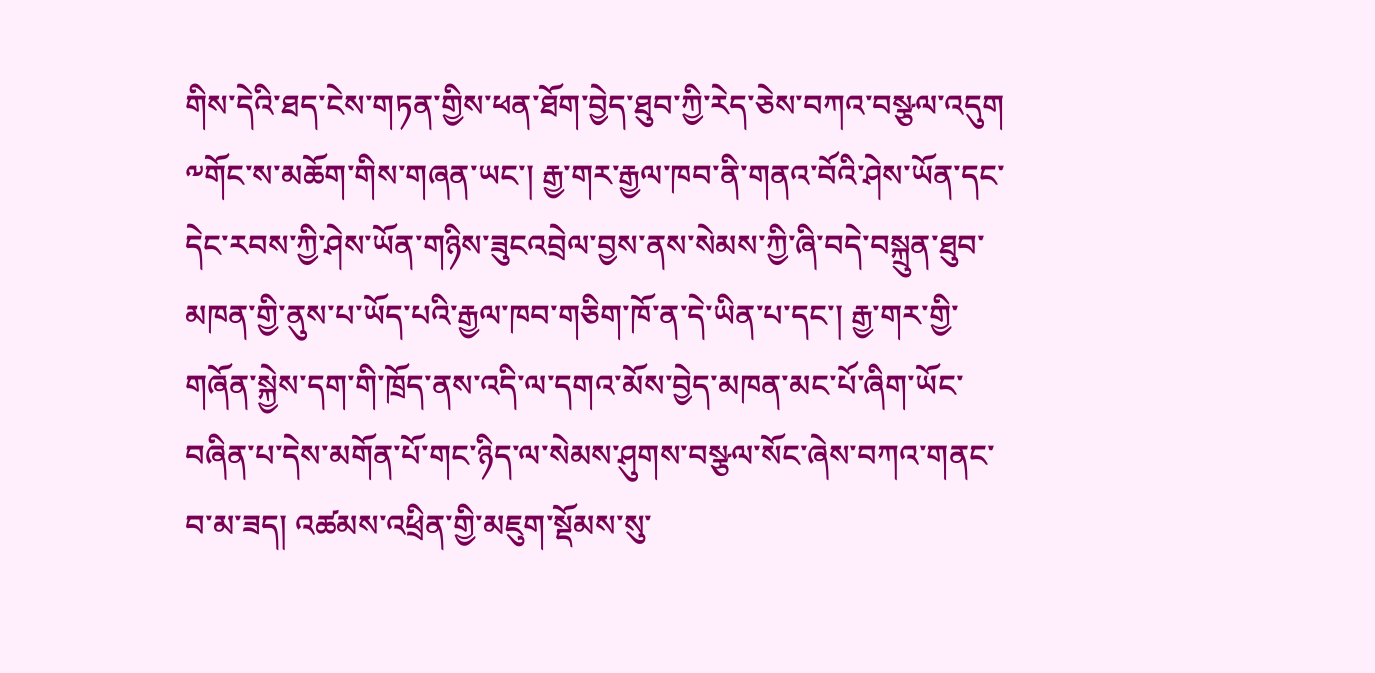གིས་དེའི་ཐད་ངེས་གཏན་གྱིས་ཕན་ཐོག་བྱེད་ཐུབ་ཀྱི་རེད་ཅེས་བཀའ་བསྩལ་འདུག
༸གོང་ས་མཆོག་གིས་གཞན་ཡང་། རྒྱ་གར་རྒྱལ་ཁབ་ནི་གནའ་བོའི་ཤེས་ཡོན་དང་དེང་རབས་ཀྱི་ཤེས་ཡོན་གཉིས་ཟུངའབྲེལ་བྱས་ནས་སེམས་ཀྱི་ཞི་བདེ་བསྐྲུན་ཐུབ་མཁན་གྱི་ནུས་པ་ཡོད་པའི་རྒྱལ་ཁབ་གཅིག་ཁོ་ན་དེ་ཡིན་པ་དང་། རྒྱ་གར་གྱི་གཞོན་སྐྱེས་དག་གི་ཁྲོད་ནས་འདི་ལ་དགའ་མོས་བྱེད་མཁན་མང་པོ་ཞིག་ཡོང་བཞིན་པ་དེས་མགོན་པོ་གང་ཉིད་ལ་སེམས་ཤུགས་བསྩལ་སོང་ཞེས་བཀའ་གནང་བ་མ་ཟད། འཚམས་འཕྲིན་གྱི་མཇུག་སྡོམས་སུ་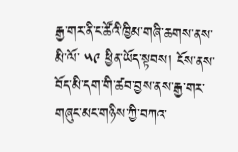རྒྱ་གར་ནི་ང་ཚོའི་ཁྱིམ་གཞི་ཆགས་ནས་མི་ལོ་ ༥༩ ཕྱིན་ཡོད་སྟབས། ངོས་ནས་བོད་མི་དག་གི་ཚབ་བྱས་ནས་རྒྱ་གར་གཞུང་མང་གཉིས་ཀྱི་བཀའ་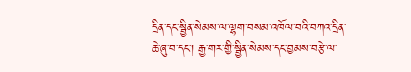དྲིན་དང་སྦྱིན་སེམས་ལ་ལྷག་བསམ་འཁོལ་བའི་བཀའ་དྲིན་ཆེ་ཞུ་བ་དང་། རྒྱ་གར་གྱི་སྦྱིན་སེམས་དང་བྱམས་བརྩེ་ལ་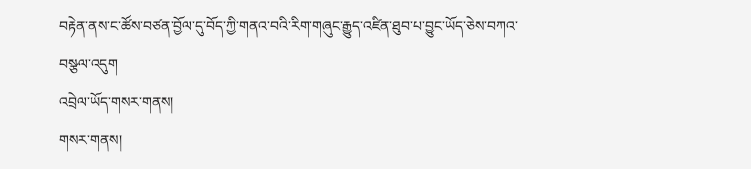བརྟེན་ནས་ང་ཚོས་བཙན་བྱོལ་དུ་བོད་ཀྱི་གནའ་བའི་རིག་གཞུང་རྒྱུད་འཛིན་ཐུབ་པ་བྱུང་ཡོད་ཅེས་བཀའ་བསྩལ་འདུག
འབྲེལ་ཡོད་གསར་གནས།
གསར་གནས།